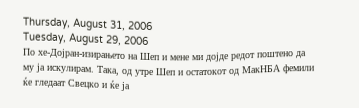Thursday, August 31, 2006
Tuesday, August 29, 2006
По хе-Дојран-изирањето на Шеп и мене ми дојде редот поштено да му ја искулирам. Така, од утре Шеп и остатокот од МакНБА фемили ќе гледаат Свецко и ќе ја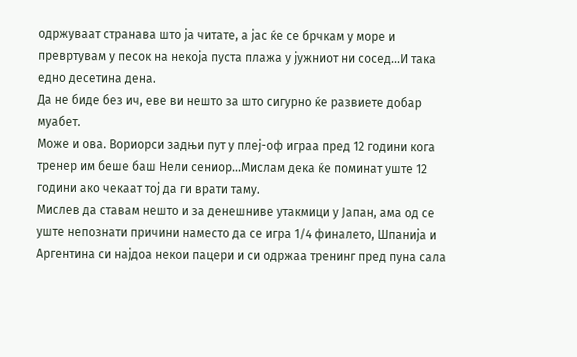одржуваат странава што ја читате, а јас ќе се брчкам у море и превртувам у песок на некоја пуста плажа у јужниот ни сосед...И така едно десетина дена.
Да не биде без ич, еве ви нешто за што сигурно ќе развиете добар муабет.
Може и ова. Вориорси задњи пут у плеј-оф играа пред 12 години кога тренер им беше баш Нели сениор...Мислам дека ќе поминат уште 12 години ако чекаат тој да ги врати таму.
Мислев да ставам нешто и за денешниве утакмици у Јапан, ама од се уште непознати причини наместо да се игра 1/4 финалето, Шпанија и Аргентина си најдоа некои пацери и си одржаа тренинг пред пуна сала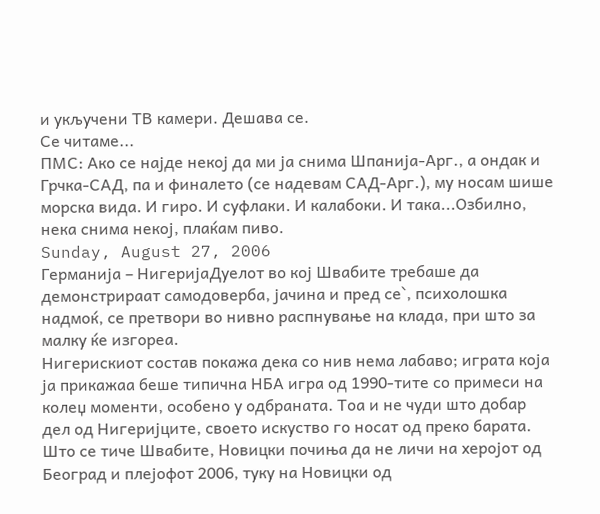и укључени ТВ камери. Дешава се.
Се читаме...
ПМС: Ако се најде некој да ми ја снима Шпанија-Арг., а ондак и Грчка-САД, па и финалето (се надевам САД-Арг.), му носам шише морска вида. И гиро. И суфлаки. И калабоки. И така...Озбилно, нека снима некој, плаќам пиво.
Sunday, August 27, 2006
Германија – НигеријаДуелот во кој Швабите требаше да демонстрираат самодоверба, јачина и пред се`, психолошка надмоќ, се претвори во нивно распнување на клада, при што за малку ќе изгореа.
Нигерискиот состав покажа дека со нив нема лабаво; играта која ја прикажаа беше типична НБА игра од 1990-тите со примеси на колеџ моменти, особено у одбраната. Тоа и не чуди што добар дел од Нигеријците, своето искуство го носат од преко барата.
Што се тиче Швабите, Новицки почиња да не личи на херојот од Београд и плејофот 2006, туку на Новицки од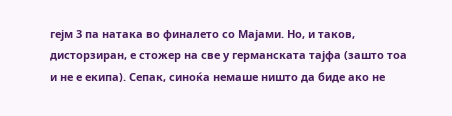гејм 3 па натака во финалето со Мајами. Но, и таков, дисторзиран, е стожер на све у германската тајфа (зашто тоа и не е екипа). Сепак, синоќа немаше ништо да биде ако не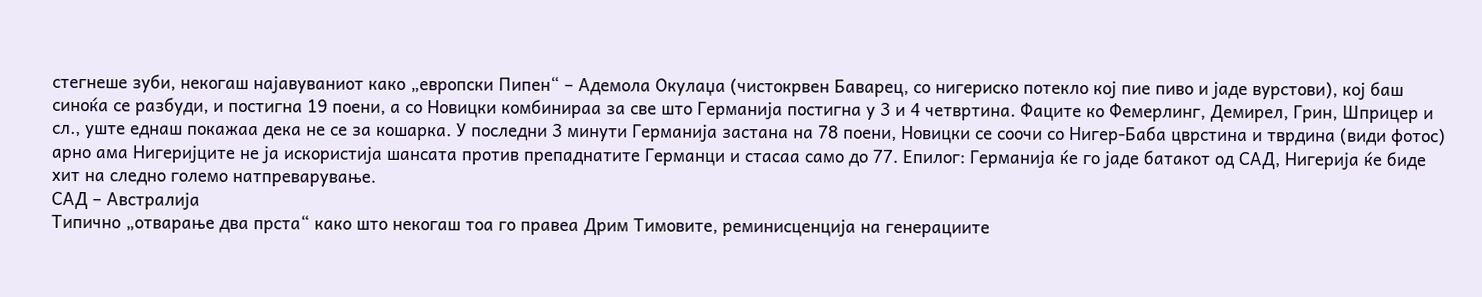стегнеше зуби, некогаш најавуваниот како „европски Пипен“ – Адемола Окулаџа (чистокрвен Баварец, со нигериско потекло кој пие пиво и јаде вурстови), кој баш синоќа се разбуди, и постигна 19 поени, а со Новицки комбинираа за све што Германија постигна у 3 и 4 четвртина. Фаците ко Фемерлинг, Демирел, Грин, Шприцер и сл., уште еднаш покажаа дека не се за кошарка. У последни 3 минути Германија застана на 78 поени, Новицки се соочи со Нигер-Баба цврстина и тврдина (види фотос) арно ама Нигеријците не ја искористија шансата против препаднатите Германци и стасаа само до 77. Епилог: Германија ќе го јаде батакот од САД, Нигерија ќе биде хит на следно големо натпреварување.
САД – Австралија
Типично „отварање два прста“ како што некогаш тоа го правеа Дрим Тимовите, реминисценција на генерациите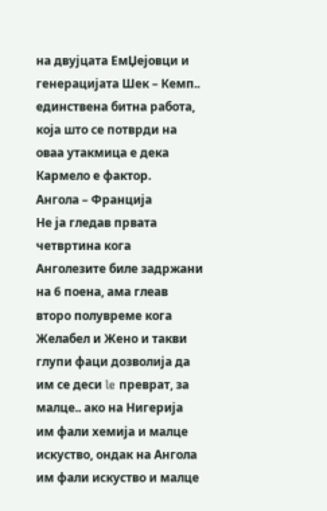на двујцата ЕмЏејовци и генерацијата Шек – Кемп.. единствена битна работа, која што се потврди на оваа утакмица е дека Кармело е фактор.
Ангола – Франција
Не ја гледав првата четвртина кога Анголезите биле задржани на 6 поена, ама глеав второ полувреме кога Желабел и Жено и такви глупи фаци дозволија да им се деси le преврат, за малце.. ако на Нигерија им фали хемија и малце искуство, ондак на Ангола им фали искуство и малце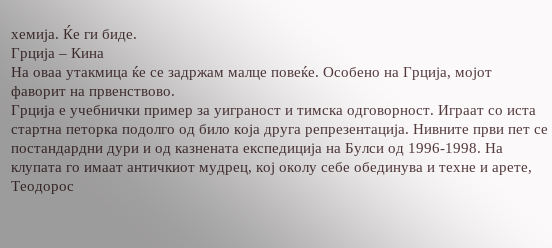хемија. Ќе ги биде.
Грција – Кина
На оваа утакмица ќе се задржам малце повеќе. Особено на Грција, мојот фаворит на првенствово.
Грција е учебнички пример за уиграност и тимска одговорност. Играат со иста стартна петорка подолго од било која друга репрезентација. Нивните први пет се постандардни дури и од казнената експедиција на Булси од 1996-1998. На клупата го имаат античкиот мудрец, кој околу себе обединува и техне и арете, Теодорос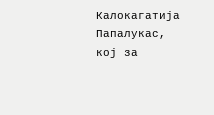Калокагатија Папалукас, кој за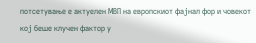потсетување е актуелен МВП на европскиот фајнал фор и човекот кој беше клучен фактор у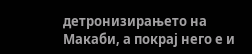детронизирањето на Макаби, а покрај него е и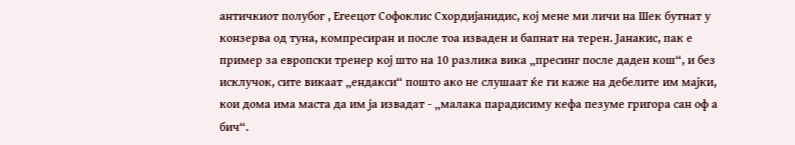античкиот полубог , Егеецот Софоклис Схордијанидис, кој мене ми личи на Шек бутнат у конзерва од туна, компресиран и после тоа изваден и бапнат на терен. Јанакис, пак е пример за европски тренер кој што на 10 разлика вика „пресинг после даден кош“, и без исклучок, сите викаат „ендакси“ пошто ако не слушаат ќе ги каже на дебелите им мајки, кои дома има маста да им ја извадат - „малака парадисиму кефа пезуме григора сан оф а бич“.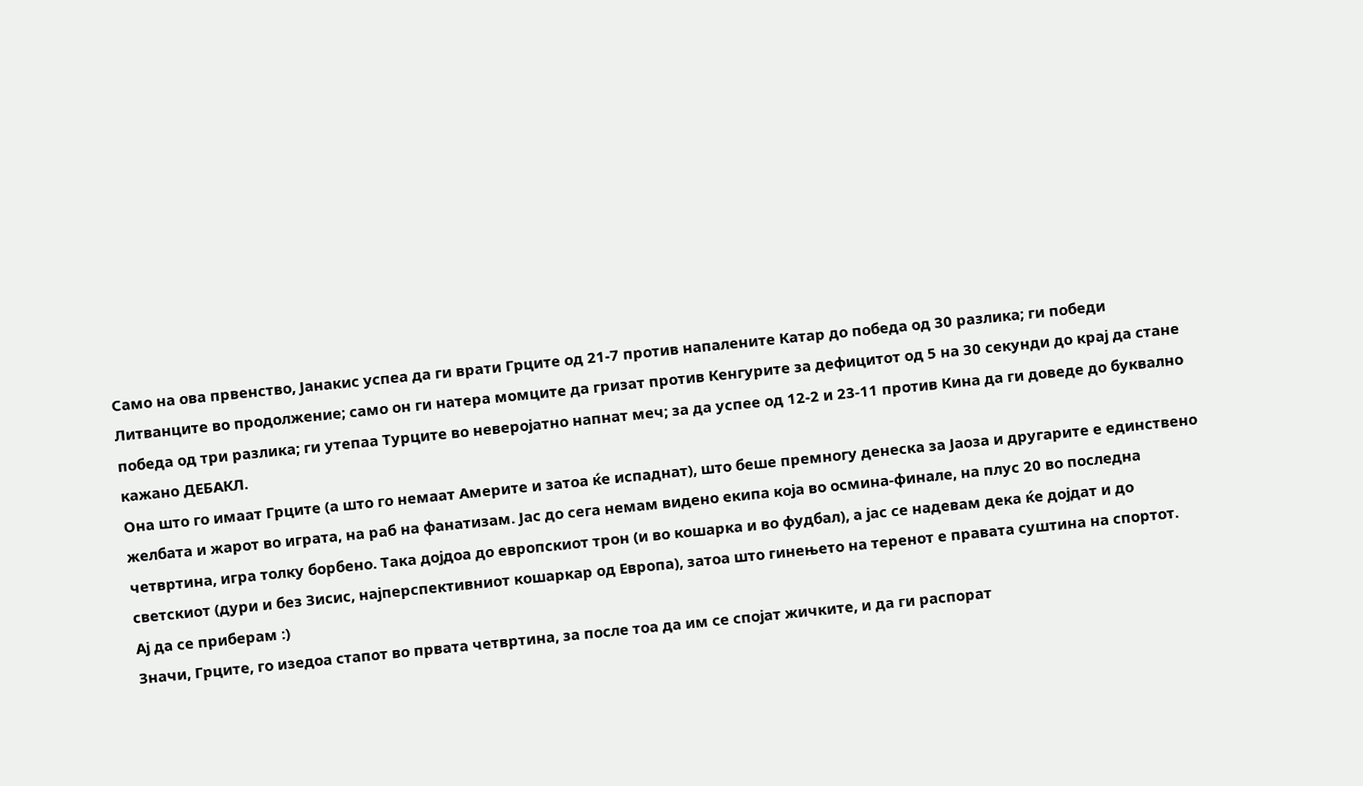Само на ова првенство, Јанакис успеа да ги врати Грците од 21-7 против напалените Катар до победа од 30 разлика; ги победи Литванците во продолжение; само он ги натера момците да гризат против Кенгурите за дефицитот од 5 на 30 секунди до крај да стане победа од три разлика; ги утепаа Турците во неверојатно напнат меч; за да успее од 12-2 и 23-11 против Кина да ги доведе до буквално кажано ДЕБАКЛ.
Она што го имаат Грците (а што го немаат Америте и затоа ќе испаднат), што беше премногу денеска за Јаоза и другарите е единствено желбата и жарот во играта, на раб на фанатизам. Јас до сега немам видено екипа која во осмина-финале, на плус 20 во последна четвртина, игра толку борбено. Така дојдоа до европскиот трон (и во кошарка и во фудбал), а јас се надевам дека ќе дојдат и до светскиот (дури и без Зисис, најперспективниот кошаркар од Европа), затоа што гинењето на теренот е правата суштина на спортот.
Ај да се приберам :)
Значи, Грците, го изедоа стапот во првата четвртина, за после тоа да им се спојат жичките, и да ги распорат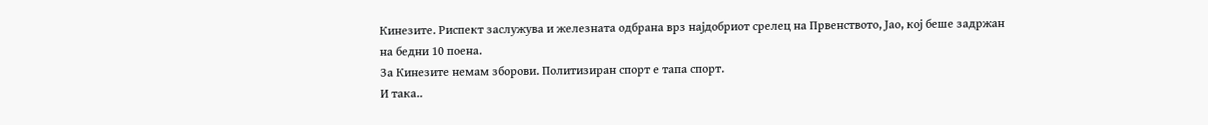Кинезите. Риспект заслужува и железната одбрана врз најдобриот срелец на Првенството, Јао, кој беше задржан на бедни 10 поена.
За Кинезите немам зборови. Политизиран спорт е тапа спорт.
И така..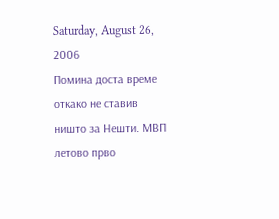Saturday, August 26, 2006
Помина доста време откако не ставив ништо за Нешти. МВП летово прво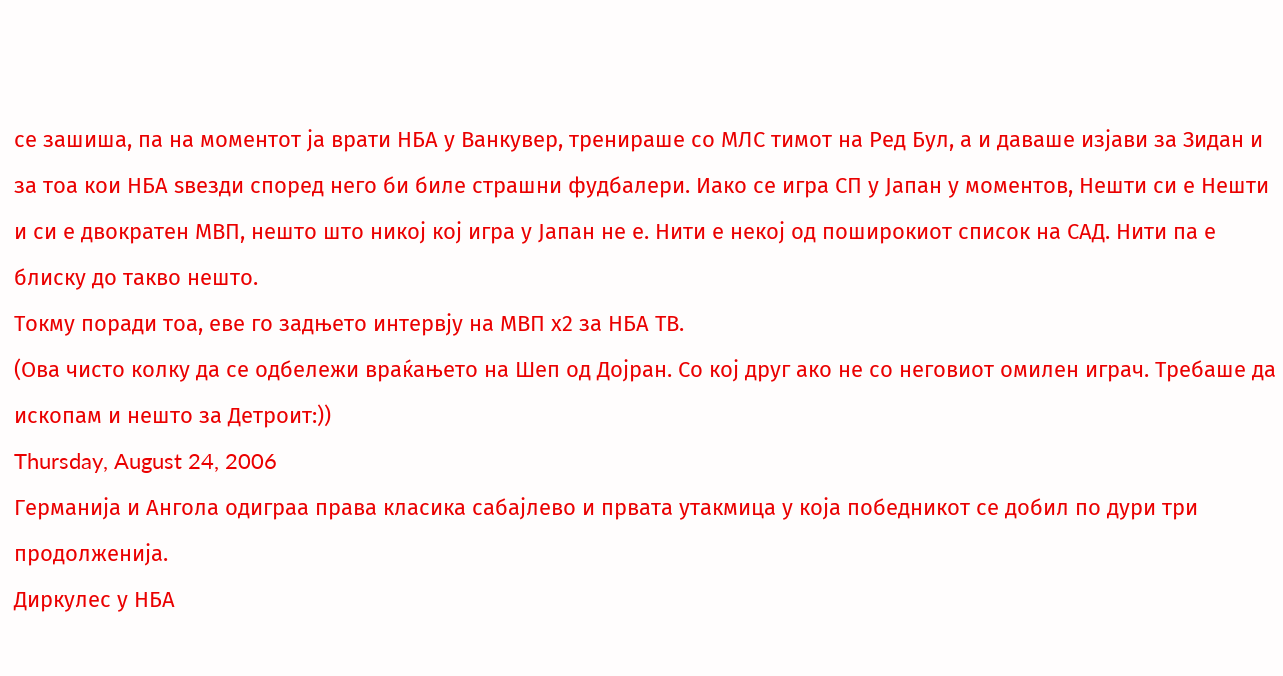се зашиша, па на моментот ја врати НБА у Ванкувер, тренираше со МЛС тимот на Ред Бул, а и даваше изјави за Зидан и за тоа кои НБА ѕвезди според него би биле страшни фудбалери. Иако се игра СП у Јапан у моментов, Нешти си е Нешти и си е двократен МВП, нешто што никој кој игра у Јапан не е. Нити е некој од поширокиот список на САД. Нити па е блиску до такво нешто.
Токму поради тоа, еве го задњето интервју на МВП х2 за НБА ТВ.
(Ова чисто колку да се одбележи враќањето на Шеп од Дојран. Со кој друг ако не со неговиот омилен играч. Требаше да ископам и нешто за Детроит:))
Thursday, August 24, 2006
Германија и Ангола одиграа права класика сабајлево и првата утакмица у која победникот се добил по дури три продолженија.
Диркулес у НБА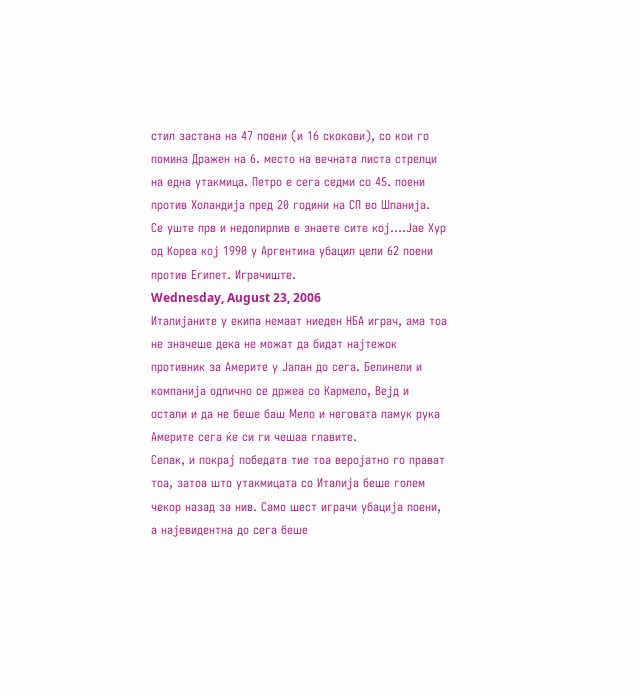стил застана на 47 поени (и 16 скокови), со кои го помина Дражен на 6. место на вечната листа стрелци на една утакмица. Петро е сега седми со 45. поени против Холандија пред 20 години на СП во Шпанија.
Се уште прв и недопирлив е знаете сите кој....Јае Хур од Кореа кој 1990 у Аргентина убацил цели 62 поени против Египет. Играчиште.
Wednesday, August 23, 2006
Италијаните у екипа немаат ниеден НБА играч, ама тоа не значеше дека не можат да бидат најтежок противник за Америте у Јапан до сега. Белинели и компанија одлично се држеа со Кармело, Вејд и остали и да не беше баш Мело и неговата памук рука Америте сега ќе си ги чешаа главите.
Сепак, и покрај победата тие тоа веројатно го прават тоа, затоа што утакмицата со Италија беше голем чекор назад за нив. Само шест играчи убација поени, а најевидентна до сега беше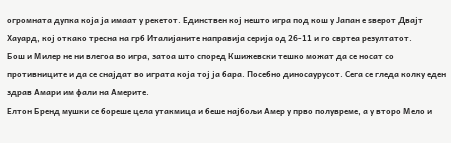огромната дупка која ја имаат у рекетот. Единствен кој нешто игра под кош у Јапан е ѕверот Двајт Хауард, кој откако тресна на грб Италијаните направија серија од 26-11 и го свртеа резултатот.
Бош и Милер не ни влегоа во игра, затоа што според Кшижевски тешко можат да се носат со противниците и да се снајдат во играта која тој ја бара. Посебно диносаурусот. Сега се гледа колку еден здрав Амари им фали на Америте.
Елтон Бренд мушки се бореше цела утакмица и беше најбољи Амер у прво полувреме, а у второ Мело и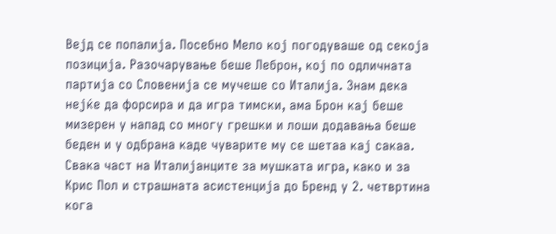Вејд се попалија. Посебно Мело кој погодуваше од секоја позиција. Разочарување беше Леброн, кој по одличната партија со Словенија се мучеше со Италија. Знам дека нејќе да форсира и да игра тимски, ама Брон кај беше мизерен у напад со многу грешки и лоши додавања беше беден и у одбрана каде чуварите му се шетаа кај сакаа.
Свака част на Италијанците за мушката игра, како и за Крис Пол и страшната асистенција до Бренд у 2. четвртина кога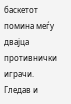баскетот помина меѓу двајца противнички играчи.
Гледав и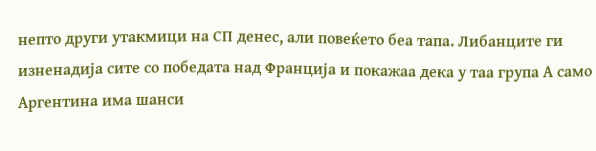непто други утакмици на СП денес, али повеќето беа тапа. Либанците ги изненадија сите со победата над Франција и покажаа дека у таа група А само Аргентина има шанси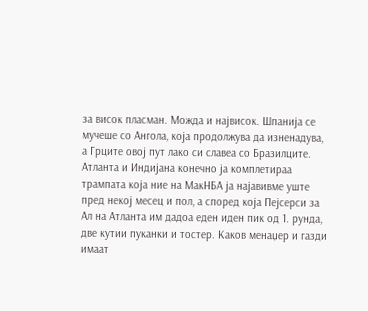за висок пласман. Можда и највисок. Шпанија се мучеше со Ангола, која продолжува да изненадува, а Грците овој пут лако си славеа со Бразилците.
Атланта и Индијана конечно ја комплетираа трампата која ние на МакНБА ја најавивме уште пред некој месец и пол, а според која Пејсерси за Ал на Атланта им дадоа еден иден пик од 1. рунда, две кутии пуканки и тостер. Каков менаџер и газди имаат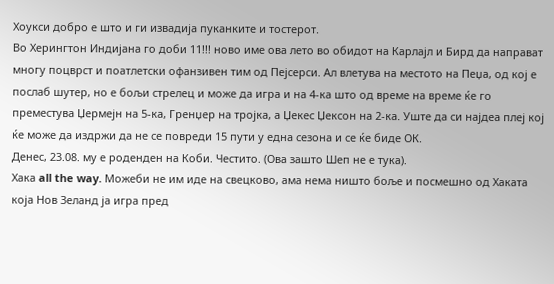Хоукси добро е што и ги извадија пуканките и тостерот.
Во Херингтон Индијана го доби 11!!! ново име ова лето во обидот на Карлајл и Бирд да направат многу поцврст и поатлетски офанзивен тим од Пејсерси. Ал влетува на местото на Пеџа, од кој е послаб шутер, но е бољи стрелец и може да игра и на 4-ка што од време на време ќе го преместува Џермејн на 5-ка, Гренџер на тројка, а Џекес Џексон на 2-ка. Уште да си најдеа плеј кој ќе може да издржи да не се повреди 15 пути у една сезона и се ќе биде ОК.
Денес, 23.08. му е роденден на Коби. Честито. (Ова зашто Шеп не е тука).
Хака all the way. Можеби не им иде на свецково, ама нема ништо боље и посмешно од Хаката која Нов Зеланд ја игра пред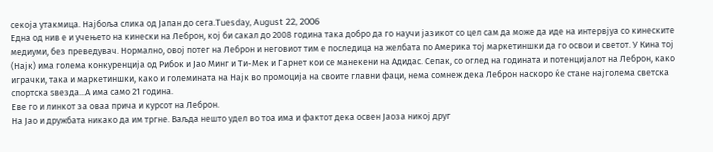секоја утакмица. Најбоља слика од Јапан до сега.Tuesday, August 22, 2006
Една од нив е и учењето на кинески на Леброн, кој би сакал до 2008 година така добро да го научи јазикот со цел сам да може да иде на интервјуа со кинеските медиуми, без преведувач. Нормално, овој потег на Леброн и неговиот тим е последица на желбата по Америка тој маркетиншки да го освои и светот. У Кина тој (Најк) има голема конкуренција од Рибок и Јао Минг и Ти-Мек и Гарнет кои се манекени на Адидас. Сепак, со оглед на годината и потенцијалот на Леброн, како играчки, така и маркетиншки, како и големината на Најк во промоција на своите главни фаци, нема сомнеж дека Леброн наскоро ќе стане најголема светска спортска ѕвезда...А има само 21 година.
Еве го и линкот за оваа прича и курсот на Леброн.
На Јао и дружбата никако да им тргне. Ваљда нешто удел во тоа има и фактот дека освен Јаоза никој друг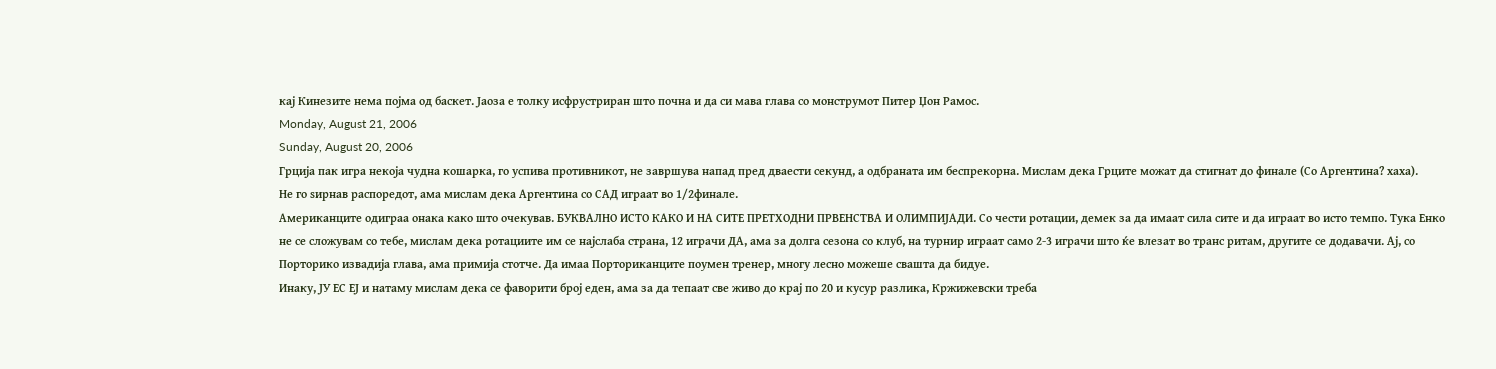кај Кинезите нема појма од баскет. Јаоза е толку исфрустриран што почна и да си мава глава со монструмот Питер Џон Рамос.
Monday, August 21, 2006
Sunday, August 20, 2006
Грција пак игра некоја чудна кошарка, го успива противникот, не завршува напад пред дваести секунд, а одбраната им беспрекорна. Мислам дека Грците можат да стигнат до финале (Со Аргентина? хаха).
Не го ѕирнав распоредот, ама мислам дека Аргентина со САД играат во 1/2финале.
Американците одиграа онака како што очекував. БУКВАЛНО ИСТО КАКО И НА СИТЕ ПРЕТХОДНИ ПРВЕНСТВА И ОЛИМПИЈАДИ. Со чести ротации, демек за да имаат сила сите и да играат во исто темпо. Тука Енко не се сложувам со тебе, мислам дека ротациите им се најслаба страна, 12 играчи ДА, ама за долга сезона со клуб, на турнир играат само 2-3 играчи што ќе влезат во транс ритам, другите се додавачи. Ај, со Порторико извадија глава, ама примија стотче. Да имаа Порториканците поумен тренер, многу лесно можеше свашта да бидуе.
Инаку, ЈУ ЕС ЕЈ и натаму мислам дека се фаворити број еден, ама за да тепаат све живо до крај по 20 и кусур разлика, Кржижевски треба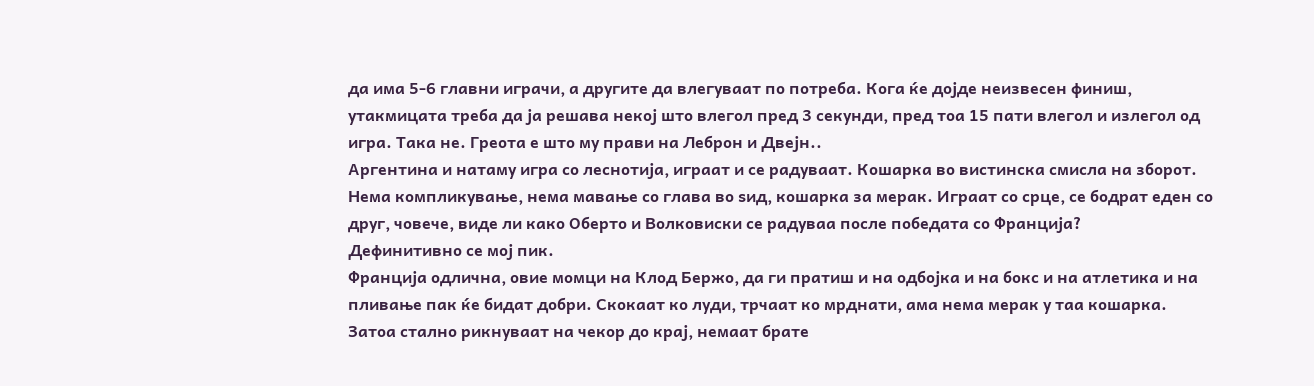да има 5-6 главни играчи, а другите да влегуваат по потреба. Кога ќе дојде неизвесен финиш, утакмицата треба да ја решава некој што влегол пред 3 секунди, пред тоа 15 пати влегол и излегол од игра. Така не. Греота е што му прави на Леброн и Двејн..
Аргентина и натаму игра со леснотија, играат и се радуваат. Кошарка во вистинска смисла на зборот. Нема компликување, нема мавање со глава во ѕид, кошарка за мерак. Играат со срце, се бодрат еден со друг, човече, виде ли како Оберто и Волковиски се радуваа после победата со Франција?
Дефинитивно се мој пик.
Франција одлична, овие момци на Клод Бержо, да ги пратиш и на одбојка и на бокс и на атлетика и на пливање пак ќе бидат добри. Скокаат ко луди, трчаат ко мрднати, ама нема мерак у таа кошарка. Затоа стално рикнуваат на чекор до крај, немаат брате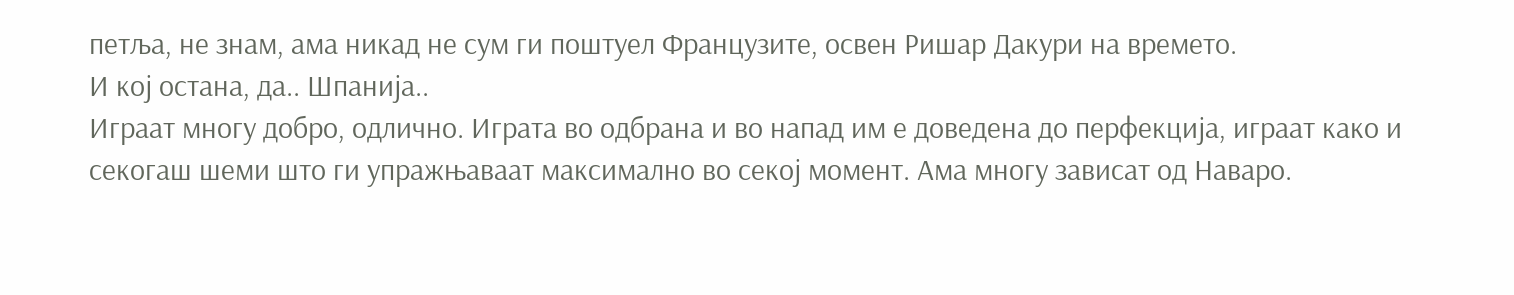петља, не знам, ама никад не сум ги поштуел Французите, освен Ришар Дакури на времето.
И кој остана, да.. Шпанија..
Играат многу добро, одлично. Играта во одбрана и во напад им е доведена до перфекција, играат како и секогаш шеми што ги упражњаваат максимално во секој момент. Ама многу зависат од Наваро.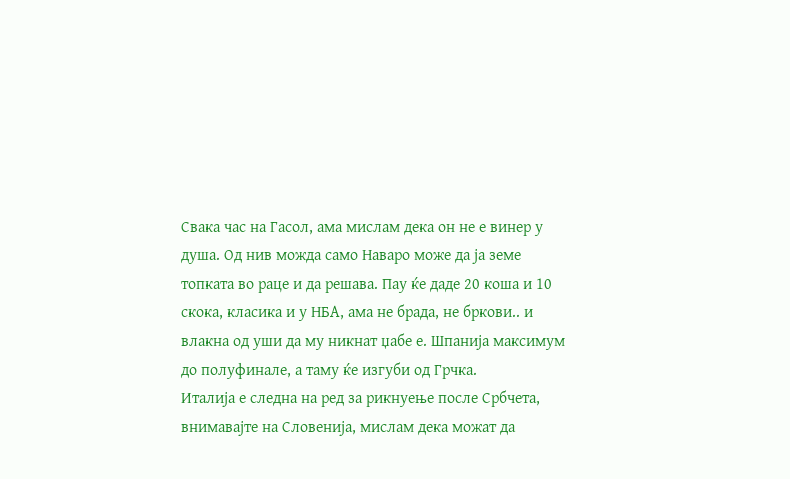Свака час на Гасол, ама мислам дека он не е винер у душа. Од нив можда само Наваро може да ја земе топката во раце и да решава. Пау ќе даде 20 коша и 10 скока, класика и у НБА, ама не брада, не бркови.. и влакна од уши да му никнат џабе е. Шпанија максимум до полуфинале, а таму ќе изгуби од Грчка.
Италија е следна на ред за рикнуење после Србчета, внимавајте на Словенија, мислам дека можат да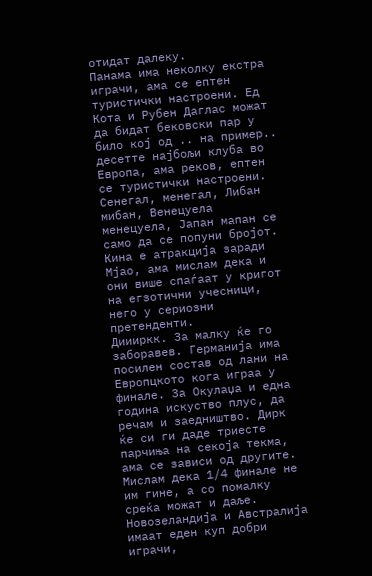отидат далеку.
Панама има неколку екстра играчи, ама се ептен туристички настроени. Ед Кота и Рубен Даглас можат да бидат бековски пар у било кој од .. на пример.. десетте најбољи клуба во Европа, ама реков, ептен се туристички настроени.
Сенегал, менегал, Либан мибан, Венецуела менецуела, Јапан мапан се само да се попуни бројот.
Кина е атракција заради Мјао, ама мислам дека и они више спаѓаат у кригот на егзотични учесници, него у сериозни претенденти.
Диииркк. За малку ќе го заборавев. Германија има посилен состав од лани на Европцкото кога играа у финале. За Окулаџа и една година искуство плус, да речам и заедништво. Дирк ќе си ги даде триесте парчиња на секоја текма, ама се зависи од другите. Мислам дека 1/4 финале не им гине, а со помалку среќа можат и даље.
Новозеландија и Австралија имаат еден куп добри играчи,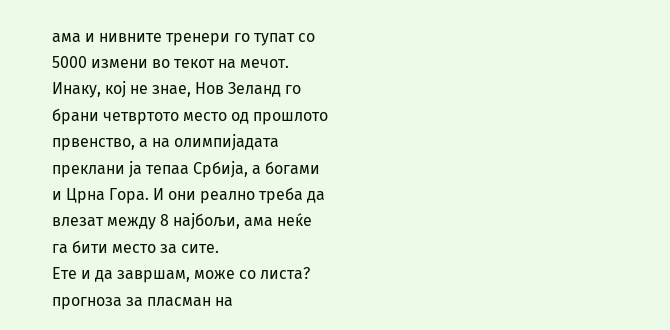ама и нивните тренери го тупат со 5000 измени во текот на мечот. Инаку, кој не знае, Нов Зеланд го брани четвртото место од прошлото првенство, а на олимпијадата преклани ја тепаа Србија, а богами и Црна Гора. И они реално треба да влезат между 8 најбољи, ама неќе га бити место за сите.
Ете и да завршам, може со листа? прогноза за пласман на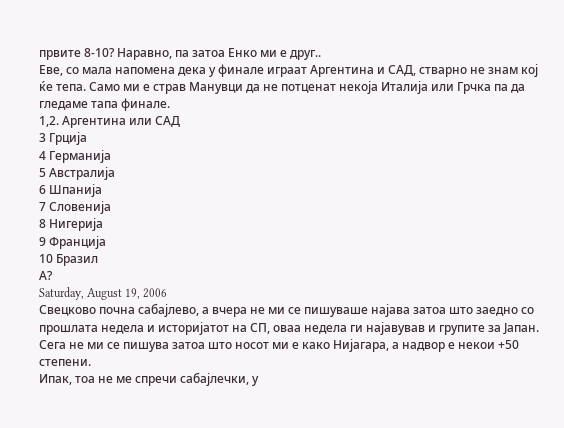првите 8-10? Наравно, па затоа Енко ми е друг..
Еве, со мала напомена дека у финале играат Аргентина и САД, стварно не знам кој ќе тепа. Само ми е страв Манувци да не потценат некоја Италија или Грчка па да гледаме тапа финале.
1,2. Аргентина или САД
3 Грција
4 Германија
5 Австралија
6 Шпанија
7 Словенија
8 Нигерија
9 Франција
10 Бразил
А?
Saturday, August 19, 2006
Свецково почна сабајлево, а вчера не ми се пишуваше најава затоа што заедно со прошлата недела и историјатот на СП, оваа недела ги најавував и групите за Јапан.
Сега не ми се пишува затоа што носот ми е како Нијагара, а надвор е некои +50 степени.
Ипак, тоа не ме спречи сабајлечки, у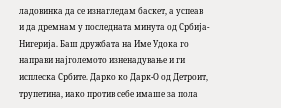ладовинка да се изнагледам баскет, а успеав и да дремнам у последната минута од Србија-Нигерија. Баш дружбата на Име Удока го направи најголемото изненадување и ги исплеска Србите. Дарко ко Дарк-О од Детроит, трупетина, иако против себе имаше за пола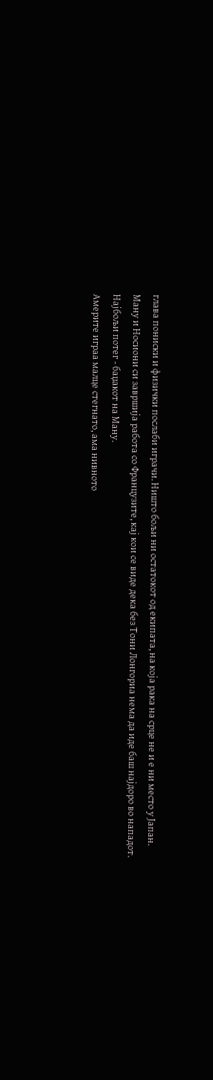глава пониски и физички послаби играчи. Ништо бољи ни остатокот од екипата, на која рака на срце не и е ни место у Јапан.
Ману и Носиони си завршија работа со Французите, кај кои се виде дека без Тони Лонгориа нема да иде баш најдоро во нападот.
Најбољи потег - баџакот на Ману.
Америте играа малце стегнато, ама нивното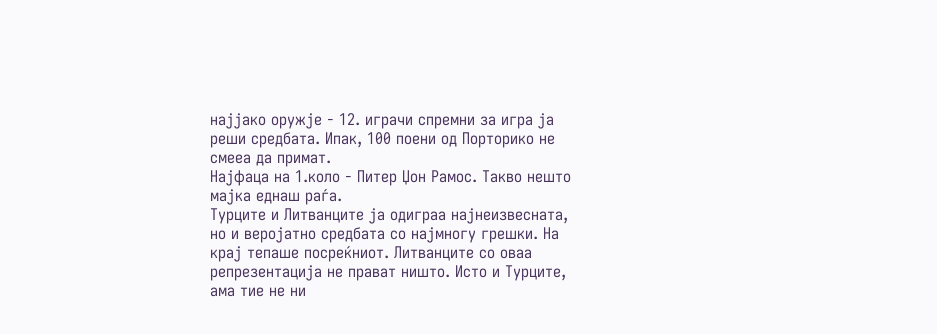најјако оружје - 12. играчи спремни за игра ја реши средбата. Ипак, 100 поени од Порторико не смееа да примат.
Најфаца на 1.коло - Питер Џон Рамос. Такво нешто мајка еднаш раѓа.
Турците и Литванците ја одиграа најнеизвесната, но и веројатно средбата со најмногу грешки. На крај тепаше посреќниот. Литванците со оваа репрезентација не прават ништо. Исто и Турците, ама тие не ни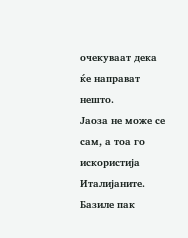очекуваат дека ќе направат нешто.
Јаоза не може се сам, а тоа го искористија Италијаните. Базиле пак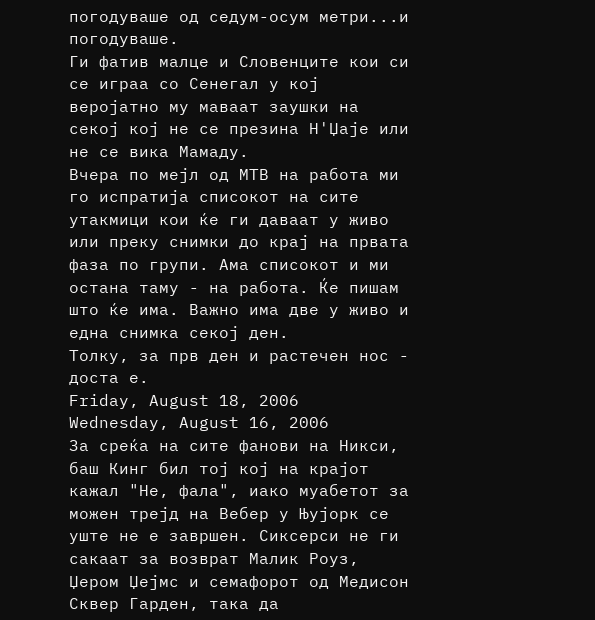погодуваше од седум-осум метри...и погодуваше.
Ги фатив малце и Словенците кои си се играа со Сенегал у кој веројатно му маваат заушки на секој кој не се презина Н'Џаје или не се вика Мамаду.
Вчера по мејл од МТВ на работа ми го испратија списокот на сите утакмици кои ќе ги даваат у живо или преку снимки до крај на првата фаза по групи. Ама списокот и ми остана таму - на работа. Ќе пишам што ќе има. Важно има две у живо и една снимка секој ден.
Толку, за прв ден и растечен нос - доста е.
Friday, August 18, 2006
Wednesday, August 16, 2006
За среќа на сите фанови на Никси, баш Кинг бил тој кој на крајот кажал "Hе, фала", иако муабетот за можен трејд на Вебер у Њујорк се уште не е завршен. Сиксерси не ги сакаат за возврат Малик Роуз, Џером Џејмс и семафорот од Медисон Сквер Гарден, така да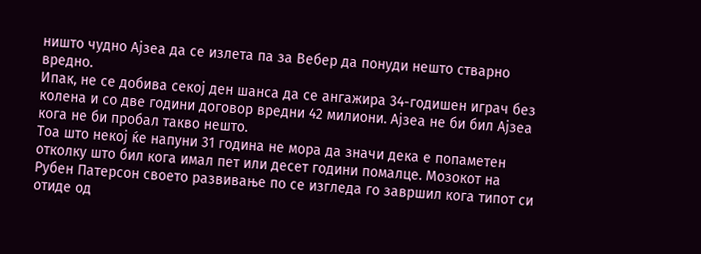ништо чудно Ајзеа да се излета па за Вебер да понуди нешто стварно вредно.
Ипак, не се добива секој ден шанса да се ангажира 34-годишен играч без колена и со две години договор вредни 42 милиони. Ајзеа не би бил Ајзеа кога не би пробал такво нешто.
Тоа што некој ќе напуни 31 година не мора да значи дека е попаметен отколку што бил кога имал пет или десет години помалце. Мозокот на Рубен Патерсон своето развивање по се изгледа го завршил кога типот си отиде од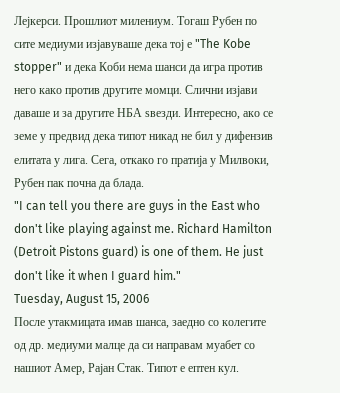Лејкерси. Прошлиот милениум. Тогаш Рубен по сите медиуми изјавуваше дека тој е "The Kobe stopper" и дека Коби нема шанси да игра против него како против другите момци. Слични изјави даваше и за другите НБА ѕвезди. Интересно, ако се земе у предвид дека типот никад не бил у дифензив елитата у лига. Сега, откако го пратија у Милвоки, Рубен пак почна да блада.
"I can tell you there are guys in the East who don't like playing against me. Richard Hamilton (Detroit Pistons guard) is one of them. He just don't like it when I guard him."
Tuesday, August 15, 2006
После утакмицата имав шанса, заедно со колегите од др. медиуми малце да си направам муабет со нашиот Амер, Рајан Стак. Типот е ептен кул.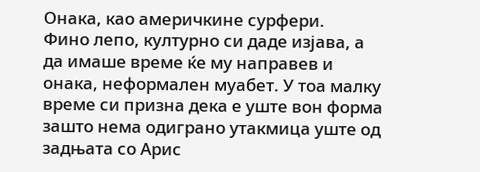Онака, као америчкине сурфери.
Фино лепо, културно си даде изјава, а да имаше време ќе му направев и онака, неформален муабет. У тоа малку време си призна дека е уште вон форма зашто нема одиграно утакмица уште од задњата со Арис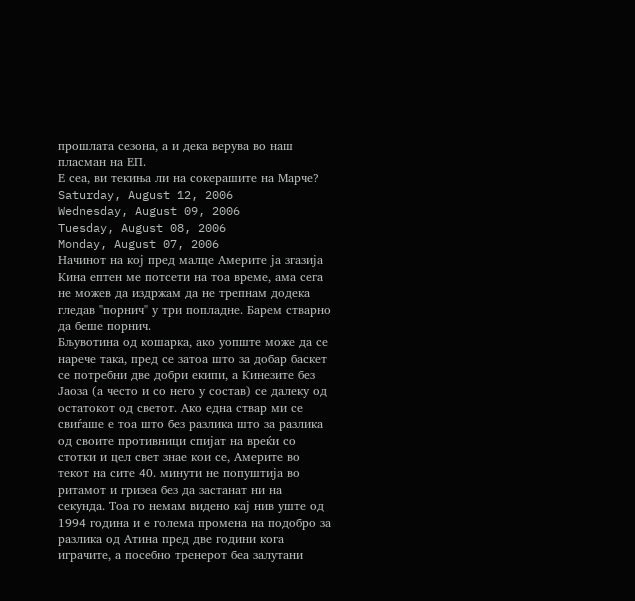прошлата сезона, а и дека верува во наш пласман на ЕП.
Е сеа, ви текиња ли на сокерашите на Марче?
Saturday, August 12, 2006
Wednesday, August 09, 2006
Tuesday, August 08, 2006
Monday, August 07, 2006
Начинот на кој пред малце Америте ја згазија Кина ептен ме потсети на тоа време, ама сега не можев да издржам да не трепнам додека гледав "порнич" у три попладне. Барем стварно да беше порнич.
Бљувотина од кошарка, ако уопште може да се нарече така, пред се затоа што за добар баскет се потребни две добри екипи, а Кинезите без Јаоза (а често и со него у состав) се далеку од остатокот од светот. Ако една ствар ми се свиѓаше е тоа што без разлика што за разлика од своите противници спијат на вреќи со стотки и цел свет знае кои се, Америте во текот на сите 40. минути не попуштија во ритамот и гризеа без да застанат ни на секунда. Тоа го немам видено кај нив уште од 1994 година и е голема промена на подобро за разлика од Атина пред две години кога играчите, а посебно тренерот беа залутани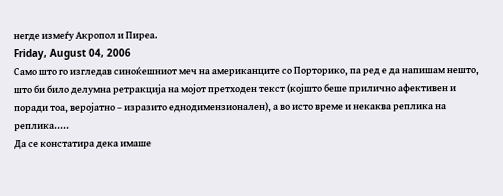негде измеѓу Акропол и Пиреа.
Friday, August 04, 2006
Само што го изгледав синоќешниот меч на американците со Порторико, па ред е да напишам нешто, што би било делумна ретракција на мојот претходен текст (којшто беше прилично афективен и поради тоа, веројатно – изразито еднодимензионален), а во исто време и некаква реплика на реплика.....
Да се констатира дека имаше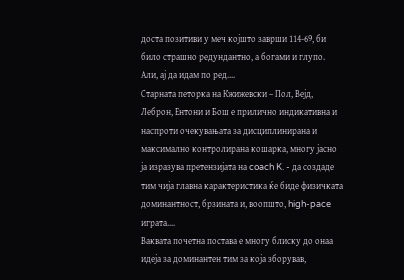доста позитиви у меч којшто заврши 114-69, би било страшно редундантно, а богами и глупо. Али, ај да идам по ред....
Старната петорка на Кжижевски – Пол, Вејд, Леброн, Ентони и Бош е прилично индикативна и наспроти очекувањата за дисциплинирана и максимално контролирана кошарка, многу јасно ја изразува претензијата на coach K. - да создаде тим чија главна карактеристика ќе биде физичката доминантност, брзината и, воопшто, high-pace играта....
Ваквата почетна постава е многу блиску до онаа идеја за доминантен тим за која зборував,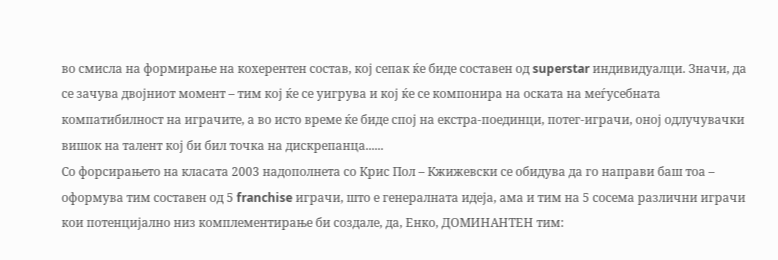во смисла на формирање на кохерентен состав, кој сепак ќе биде составен од superstar индивидуалци. Значи, да се зачува двојниот момент – тим кој ќе се уигрува и кој ќе се компонира на оската на меѓусебната компатибилност на играчите, а во исто време ќе биде спој на екстра-поединци, потег-играчи, оној одлучувачки вишок на талент кој би бил точка на дискрепанца......
Со форсирањето на класата 2003 надополнета со Крис Пол – Кжижевски се обидува да го направи баш тоа – оформува тим составен од 5 franchise играчи, што е генералната идеја, ама и тим на 5 сосема различни играчи кои потенцијално низ комплементирање би создале, да, Енко, ДОМИНАНТЕН тим: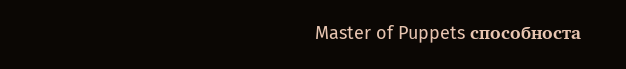Master of Puppets способноста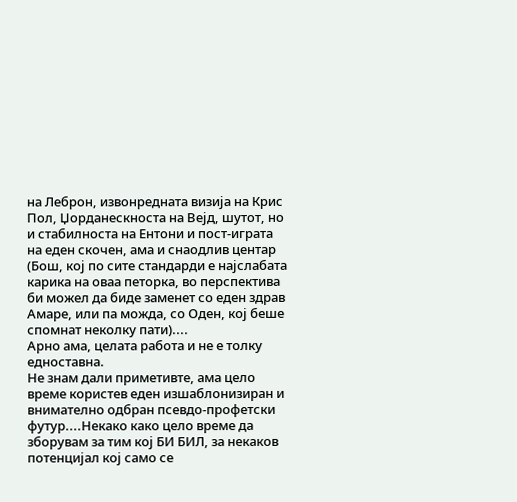на Леброн, извонредната визија на Крис Пол, Џорданескноста на Вејд, шутот, но и стабилноста на Ентони и пост-играта на еден скочен, ама и снаодлив центар (Бош, кој по сите стандарди е најслабата карика на оваа петорка, во перспектива би можел да биде заменет со еден здрав Амаре, или па можда, со Оден, кој беше спомнат неколку пати)....
Арно ама, целата работа и не е толку едноставна.
Не знам дали приметивте, ама цело време користев еден изшаблонизиран и внимателно одбран псевдо-профетски футур....Некако како цело време да зборувам за тим кој БИ БИЛ, за некаков потенцијал кој само се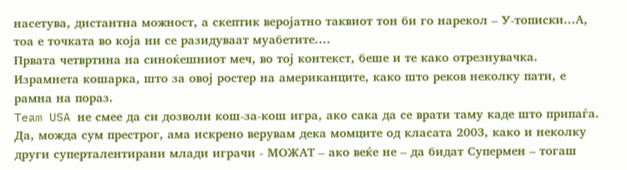насетува, дистантна можност, а скептик веројатно таквиот тон би го нарекол – У-тописки...А, тоа е точката во која ни се разидуваат муабетите....
Првата четвртина на синоќешниот меч, во тој контекст, беше и те како отрезнувачка.
Израмнета кошарка, што за овој ростер на американците, како што реков неколку пати, е рамна на пораз.
Team USA не смее да си дозволи кош-за-кош игра, ако сака да се врати таму каде што припаѓа. Да, можда сум престрог, ама искрено верувам дека момците од класата 2003, како и неколку други суперталентирани млади играчи - МОЖАТ – ако веќе не – да бидат Супермен – тогаш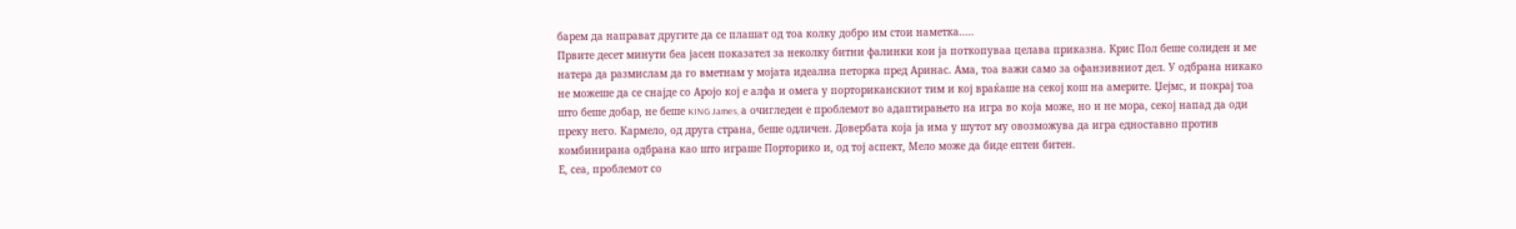барем да направат другите да се плашат од тоа колку добро им стои наметка.....
Првите десет минути беа јасен показател за неколку битни фалинки кои ја поткопуваа целава приказна. Крис Пол беше солиден и ме натера да размислам да го вметнам у мојата идеална петорка пред Аринас. Ама, тоа важи само за офанзивниот дел. У одбрана никако не можеше да се снајде со Аројо кој е алфа и омега у порториканскиот тим и кој враќаше на секој кош на америте. Џејмс, и покрај тоа што беше добар, не беше KING James, а очигледен е проблемот во адаптирањето на игра во која може, но и не мора, секој напад да оди преку него. Кармело, од друга страна, беше одличен. Довербата која ја има у шутот му овозможува да игра едноставно против комбинирана одбрана као што играше Порторико и, од тој аспект, Мело може да биде ептен битен.
Е, сеа, проблемот со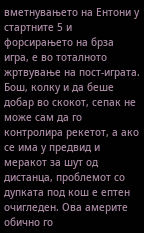вметнувањето на Ентони у стартните 5 и форсирањето на брза игра, е во тоталното жртвување на пост-играта. Бош, колку и да беше добар во скокот, сепак не може сам да го контролира рекетот, а ако се има у предвид и меракот за шут од дистанца, проблемот со дупката под кош е ептен очигледен. Ова америте обично го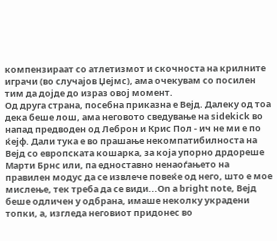компензираат со атлетизмот и скочноста на крилните играчи (во случајов Џејмс), ама очекувам со посилен тим да дојде до израз овој момент.
Од друга страна, посебна приказна е Вејд. Далеку од тоа дека беше лош, ама неговото сведување на sidekick во напад предводен од Леброн и Крис Пол - ич не ми е по ќејф. Дали тука е во прашање некомпатибилноста на Вејд со европската кошарка, за која упорно дрдореше Марти Брнс или, па едноставно ненаоѓањето на правилен модус да се извлече повеќе од него, што е мое мислење, тек треба да се види...On a bright note, Вејд беше одличен у одбрана, имаше неколку украдени топки, а, изгледа неговиот придонес во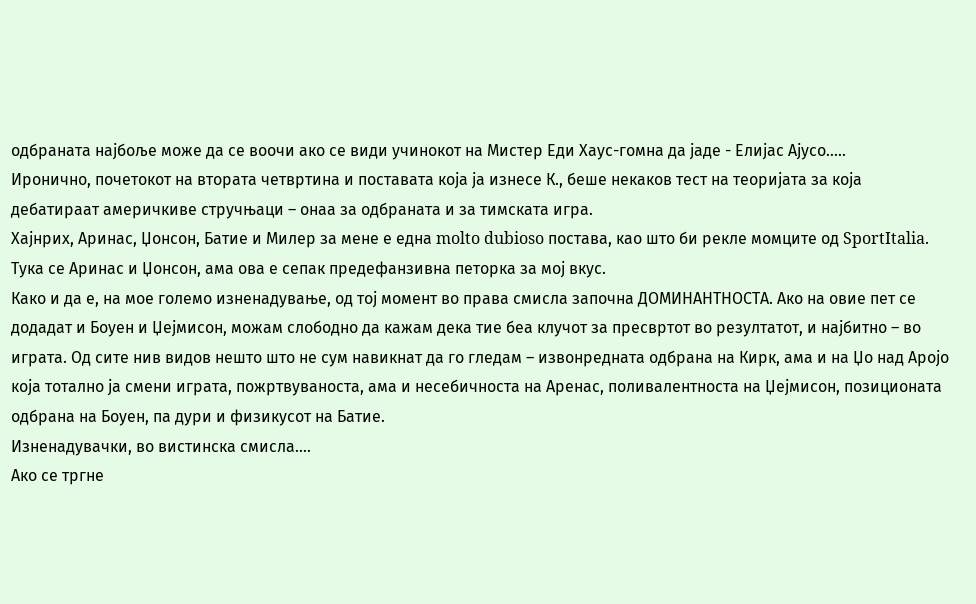одбраната најбоље може да се воочи ако се види учинокот на Мистер Еди Хаус-гомна да јаде - Елијас Ајусо.....
Иронично, почетокот на втората четвртина и поставата која ја изнесе К., беше некаков тест на теоријата за која дебатираат америчкиве стручњаци – онаа за одбраната и за тимската игра.
Хајнрих, Аринас, Џонсон, Батие и Милер за мене е една molto dubioso постава, као што би рекле момците од SportItalia. Тука се Аринас и Џонсон, ама ова е сепак предефанзивна петорка за мој вкус.
Како и да е, на мое големо изненадување, од тој момент во права смисла започна ДОМИНАНТНОСТА. Ако на овие пет се додадат и Боуен и Џејмисон, можам слободно да кажам дека тие беа клучот за пресвртот во резултатот, и најбитно – во играта. Од сите нив видов нешто што не сум навикнат да го гледам – извонредната одбрана на Кирк, ама и на Џо над Аројо која тотално ја смени играта, пожртвуваноста, ама и несебичноста на Аренас, поливалентноста на Џејмисон, позиционата одбрана на Боуен, па дури и физикусот на Батие.
Изненадувачки, во вистинска смисла....
Ако се тргне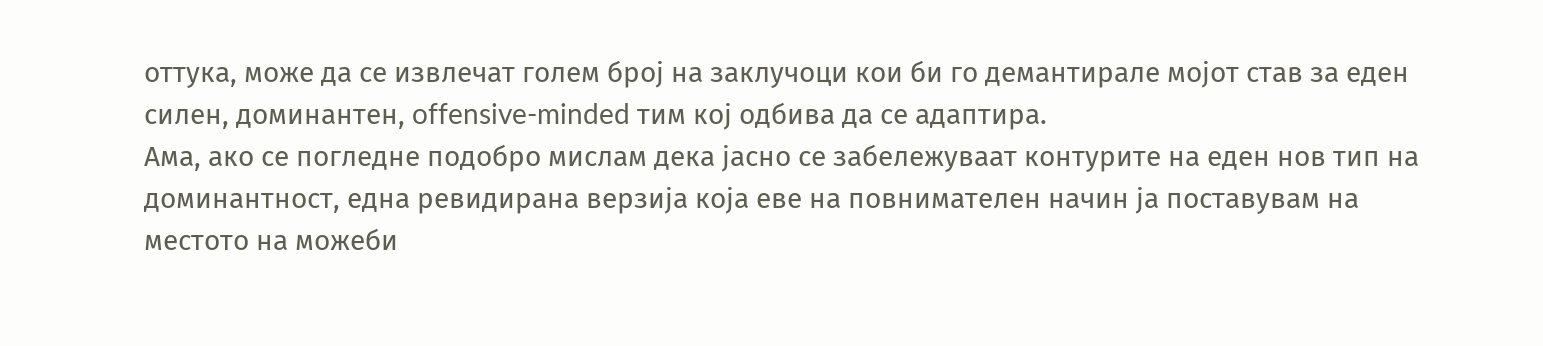оттука, може да се извлечат голем број на заклучоци кои би го демантирале мојот став за еден силен, доминантен, offensive-minded тим кој одбива да се адаптира.
Ама, ако се погледне подобро мислам дека јасно се забележуваат контурите на еден нов тип на доминантност, една ревидирана верзија која еве на повнимателен начин ја поставувам на местото на можеби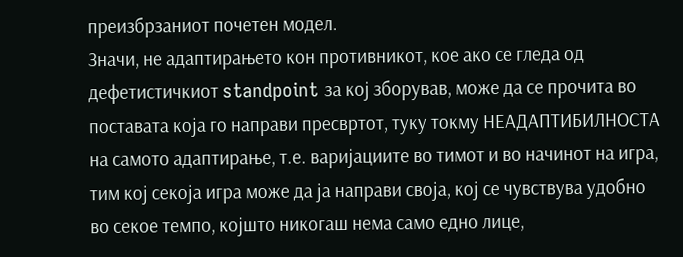преизбрзаниот почетен модел.
Значи, не адаптирањето кон противникот, кое ако се гледа од дефетистичкиот standpoint за кој зборував, може да се прочита во поставата која го направи пресвртот, туку токму НЕАДАПТИБИЛНОСТА на самото адаптирање, т.е. варијациите во тимот и во начинот на игра, тим кој секоја игра може да ја направи своја, кој се чувствува удобно во секое темпо, којшто никогаш нема само едно лице,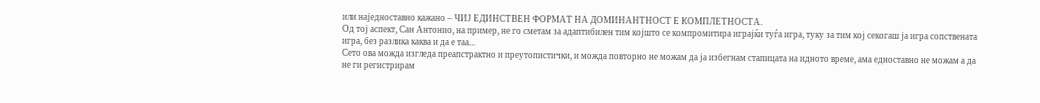или наједноставно кажано – ЧИЈ ЕДИНСТВЕН ФОРМАТ НА ДОМИНАНТНОСТ Е КОМПЛЕТНОСТА.
Од тој аспект, Сан Антонио, на пример, не го сметам за адаптибилен тим којшто се компромитира играјќи туѓа игра, туку за тим кој секогаш ја игра сопствената игра, без разлика каква и да е таа...
Сето ова можда изгледа преапстрактно и преутопистички, и можда повторно не можам да ја избегнам стапицата на идното време, ама едноставно не можам а да не ги регистрирам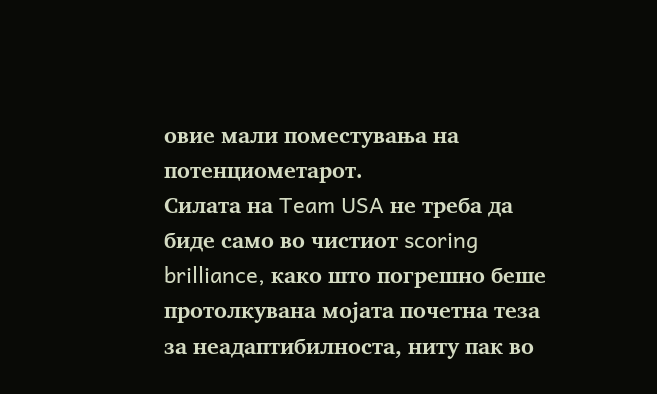овие мали поместувања на потенциометарот.
Силата на Team USA не треба да биде само во чистиот scoring brilliance, како што погрешно беше протолкувана мојата почетна теза за неадаптибилноста, ниту пак во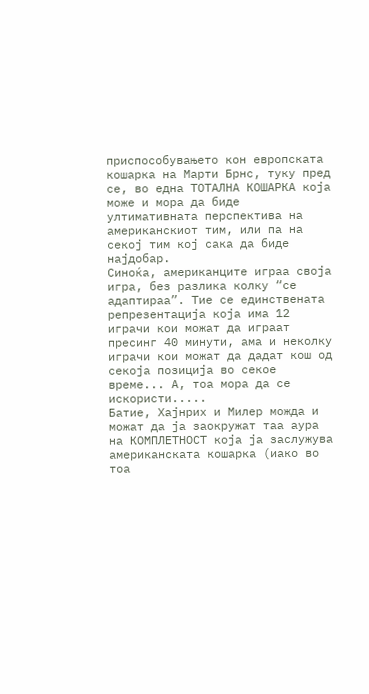приспособувањето кон европската кошарка на Марти Брнс, туку пред се, во една ТОТАЛНА КОШАРКА која може и мора да биде ултимативната перспектива на американскиот тим, или па на секој тим кој сака да биде најдобар.
Синоќа, американците играа своја игра, без разлика колку “се адаптираа”. Тие се единствената репрезентација која има 12 играчи кои можат да играат пресинг 40 минути, ама и неколку играчи кои можат да дадат кош од секоја позиција во секое време... А, тоа мора да се искористи.....
Батие, Хајнрих и Милер можда и можат да ја заокружат таа аура на КОМПЛЕТНОСТ која ја заслужува американската кошарка (иако во тоа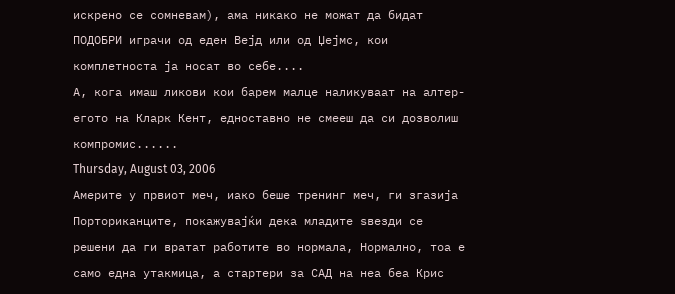искрено се сомневам), ама никако не можат да бидат ПОДОБРИ играчи од еден Вејд или од Џејмс, кои комплетноста ја носат во себе....
А, кога имаш ликови кои барем малце наликуваат на алтер-егото на Кларк Кент, едноставно не смееш да си дозволиш компромис......
Thursday, August 03, 2006
Америте у првиот меч, иако беше тренинг меч, ги згазија Порториканците, покажувајќи дека младите ѕвезди се решени да ги вратат работите во нормала, Нормално, тоа е само една утакмица, а стартери за САД на неа беа Крис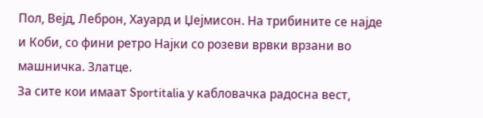Пол, Вејд, Леброн, Хауард и Џејмисон. На трибините се најде и Коби, со фини ретро Најки со розеви врвки врзани во машничка. Златце.
За сите кои имаат Sportitalia у кабловачка радосна вест,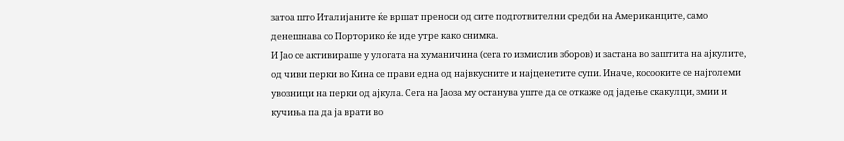затоа што Италијаните ќе вршат преноси од сите подготвителни средби на Американците, само денешнава со Порторико ќе иде утре како снимка.
И Јао се активираше у улогата на хуманичина (сега го измислив зборов) и застана во заштита на ајкулите, од чиви перки во Кина се прави една од највкусните и најценетите супи. Иначе, косооките се најголеми увозници на перки од ајкула. Сега на Јаоза му останува уште да се откаже од јадење скакулци, змии и кучиња па да ја врати во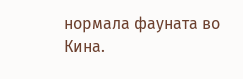нормала фауната во Кина.